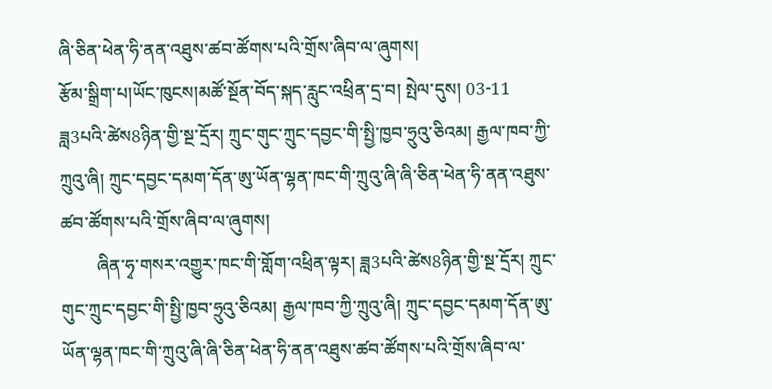ཞི་ཅིན་ཕེན་ཧི་ནན་འཐུས་ཚབ་ཚོགས་པའི་གྲོས་ཞིབ་ལ་ཞུགས།
རྩོམ་སྒྲིག་པ།ཡོང་ཁུངས།མཚོ་སྔོན་བོད་སྐད་རླུང་འཕྲིན་དྲ་བ། སྤེལ་དུས། 03-11
ཟླ3པའི་ཚེས8ཉིན་གྱི་སྔ་དྲོར། ཀྲུང་གུང་ཀྲུང་དབྱང་གི་སྤྱི་ཁྱབ་ཧྲུའུ་ཅིའམ། རྒྱལ་ཁབ་ཀྱི་ཀྲུའུ་ཞི། ཀྲུང་དབྱང་དམག་དོན་ཨུ་ཡོན་ལྷན་ཁང་གི་ཀྲུའུ་ཞི་ཞི་ཅིན་ཕེན་ཧི་ནན་འཐུས་ཚབ་ཚོགས་པའི་གྲོས་ཞིབ་ལ་ཞུགས།
        ཞིན་ཧྭ་གསར་འགྱུར་ཁང་གི་གློག་འཕྲིན་ལྟར། ཟླ3པའི་ཚེས8ཉིན་གྱི་སྔ་དྲོར། ཀྲུང་གུང་ཀྲུང་དབྱང་གི་སྤྱི་ཁྱབ་ཧྲུའུ་ཅིའམ། རྒྱལ་ཁབ་ཀྱི་ཀྲུའུ་ཞི། ཀྲུང་དབྱང་དམག་དོན་ཨུ་ཡོན་ལྷན་ཁང་གི་ཀྲུའུ་ཞི་ཞི་ཅིན་ཕེན་ཧི་ནན་འཐུས་ཚབ་ཚོགས་པའི་གྲོས་ཞིབ་ལ་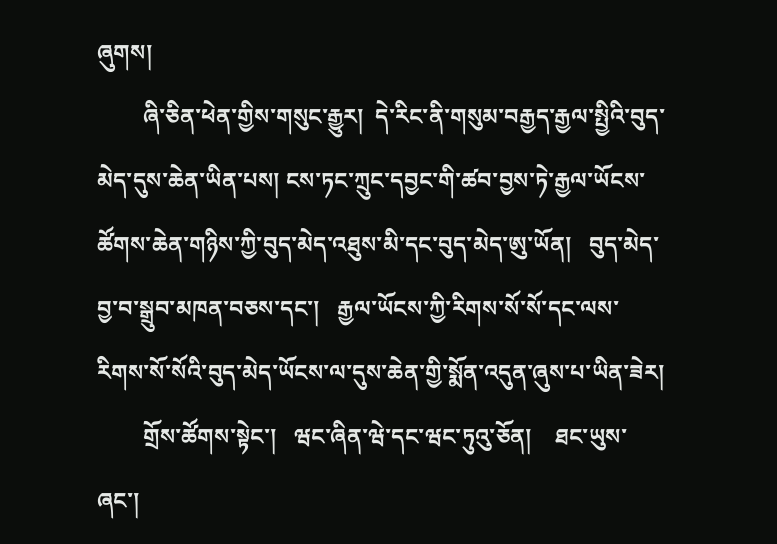ཞུགས།
        ཞི་ཅིན་ཕེན་གྱིས་གསུང་རྒྱུར།  དེ་རིང་ནི་གསུམ་བརྒྱད་རྒྱལ་སྤྱིའི་བུད་མེད་དུས་ཆེན་ཡིན་པས། ངས་ཏང་ཀྲུང་དབྱང་གི་ཚབ་བྱས་ཏེ་རྒྱལ་ཡོངས་ཚོགས་ཆེན་གཉིས་ཀྱི་བུད་མེད་འཐུས་མི་དང་བུད་མེད་ཨུ་ཡོན།   བུད་མེད་བྱ་བ་སྒྲུབ་མཁན་བཅས་དང་།   རྒྱལ་ཡོངས་ཀྱི་རིགས་སོ་སོ་དང་ལས་རིགས་སོ་སོའི་བུད་མེད་ཡོངས་ལ་དུས་ཆེན་གྱི་སྨོན་འདུན་ཞུས་པ་ཡིན་ཟེར།
        གྲོས་ཚོགས་སྟེང་།   ཝང་ཞིན་ཝེ་དང་ཝང་ཏུའུ་ཅོན།    ཐང་ཡུས་ཞང་།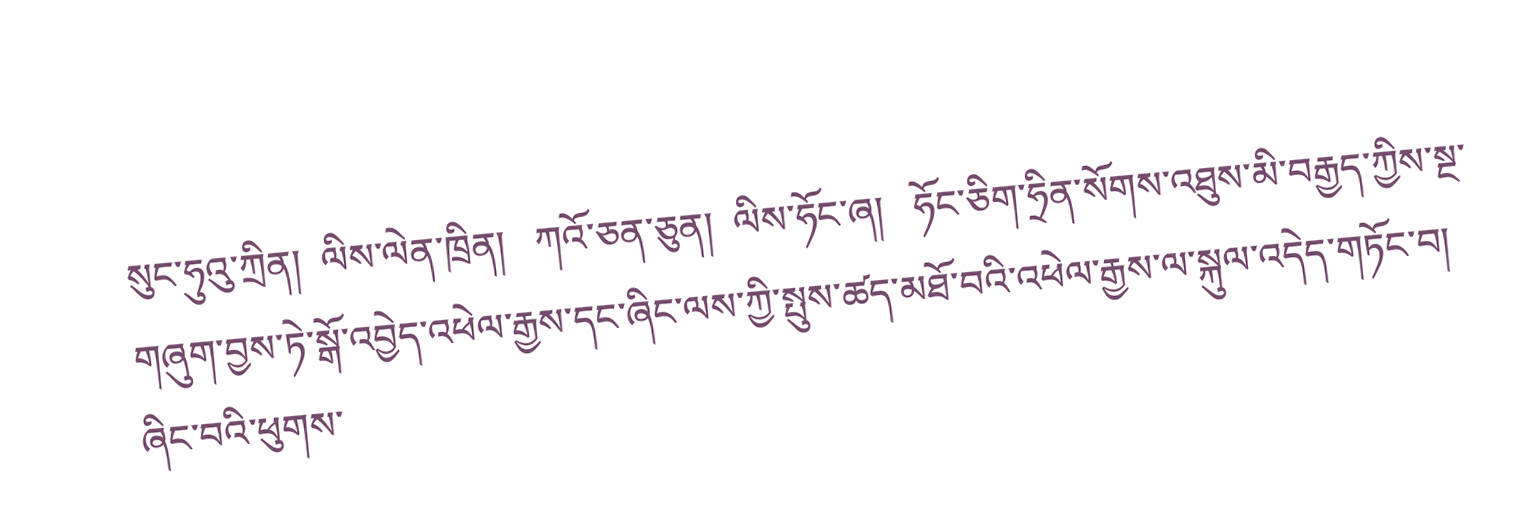སུང་ཧུའུ་ཀྲིན།  ལིས་ལེན་ཁྲིན།   ཀའོ་ཅན་ཅུན།  ལིས་ཧོང་ཞ།   ཧོང་ཅིག་ཧྲིན་སོགས་འཐུས་མི་བརྒྱད་ཀྱིས་སྔ་གཞུག་བྱས་ཏེ་སྒོ་འབྱེད་འཕེལ་རྒྱས་དང་ཞིང་ལས་ཀྱི་སྤུས་ཚད་མཐོ་བའི་འཕེལ་རྒྱས་ལ་སྐུལ་འདེད་གཏོང་བ།    ཞིང་བའི་ཕུགས་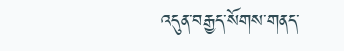འདུན་བརྒྱད་སོགས་གནད་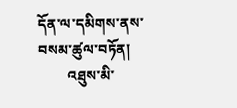དོན་ལ་དམིགས་ནས་བསམ་ཚུལ་བཏོན།
        འཐུས་མི་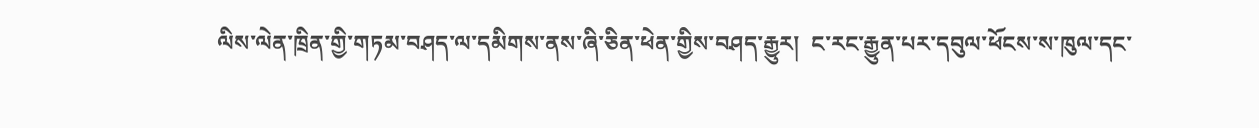ལིས་ལེན་ཁྲིན་གྱི་གཏམ་བཤད་ལ་དམིགས་ནས་ཞི་ཅིན་ཕེན་གྱིས་བཤད་རྒྱུར།  ང་རང་རྒྱུན་པར་དབུལ་ཕོངས་ས་ཁུལ་དང་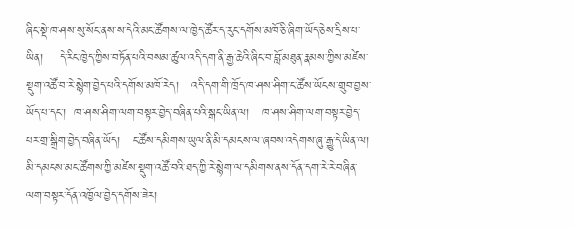ཞིང་སྡེ་ཁ་ཤས་སུ་སོང་ནས་ས་དེའི་མང་ཚོགས་ལ་ཁྱེད་ཚོར་ད་རུང་དགོས་མཁོ་ཅི་ཞིག་ཡོད་ཅེས་དྲིས་པ་ཡིན།    དེ་རིང་ཁྱེད་ཀྱིས་བཏོན་པའི་བསམ་ཚུལ་འདི་དག་ནི་རྒྱ་ཆེའི་ཞིང་བ་བློ་མཐུན་རྣམས་ཀྱིས་མཛེས་སྡུག་འཚོ་བ་རེ་སྙེག་བྱེད་པའི་དགོས་མཁོ་རེད།   འདི་དག་གི་ཁྲོད་ཁ་ཤས་ཤིག་ང་ཚོས་ཡོངས་གྲུབ་བྱས་ཡོད་པ་དང་།  ཁ་ཤས་ཤིག་ལག་བསྟར་བྱེད་བཞིན་པའི་སྒང་ཡིན་ལ།   ཁ་ཤས་ཤིག་ལག་བསྟར་བྱེད་པར་གྲ་སྒྲིག་བྱེད་བཞིན་ཡོད།   ང་ཚོས་དམིགས་ཡུལ་ནི་མི་དམངས་ལ་ཞབས་འདེགས་ཞུ་རྒྱུ་དེ་ཡིན་ལ།    མི་དམངས་མང་ཚོགས་ཀྱི་མཛེས་སྡུག་འཚོ་བའི་ཐད་ཀྱི་རེ་སྙེག་ལ་དམིགས་ནས་དོན་དག་རེ་རེ་བཞིན་ལག་བསྟར་དོན་འཁྱོལ་བྱེད་དགོས་ཟེར།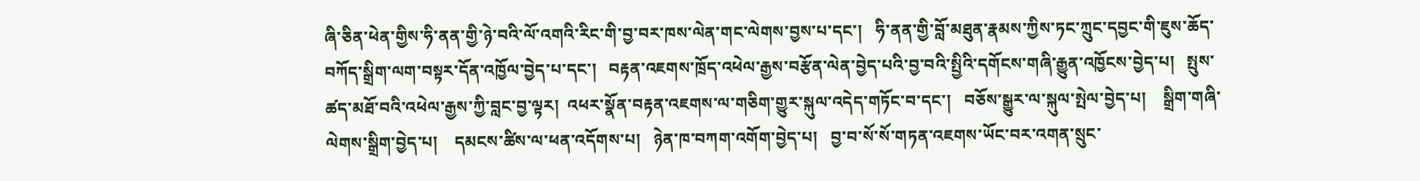ཞི་ཅིན་ཕེན་གྱིས་ཧི་ནན་གྱི་ཉེ་བའི་ལོ་འགའི་རིང་གི་བྱ་བར་ཁས་ལེན་གང་ལེགས་བྱས་པ་དང་།   ཧི་ནན་གྱི་བློ་མཐུན་རྣམས་ཀྱིས་ཏང་ཀྲུང་དབྱང་གི་ཇུས་ཆོད་བཀོད་སྒྲིག་ལག་བསྟར་དོན་འཁྱོལ་བྱེད་པ་དང་།   བརྟན་འཇགས་ཁྲོད་འཕེལ་རྒྱས་བརྩོན་ལེན་བྱེད་པའི་བྱ་བའི་སྤྱིའི་དགོངས་གཞི་རྒྱུན་འཁྱོངས་བྱེད་པ།   སྤུས་ཚད་མཐོ་བའི་འཕེལ་རྒྱས་ཀྱི་བླང་བྱ་ལྟར།  འཕར་སྣོན་བརྟན་འཇགས་ལ་གཅིག་གྱུར་སྐུལ་འདེད་གཏོང་བ་དང་།   བཅོས་སྒྱུར་ལ་སྐུལ་སྤེལ་བྱེད་པ།    སྒྲིག་གཞི་ལེགས་སྒྲིག་བྱེད་པ།    དམངས་ཚིས་ལ་ཕན་འདོགས་པ།   ཉེན་ཁ་བཀག་འགོག་བྱེད་པ།   བྱ་བ་སོ་སོ་གཏན་འཇགས་ཡོང་བར་འགན་སྲུང་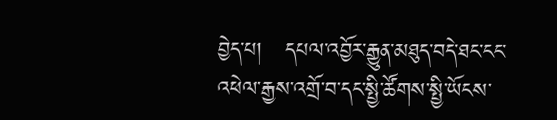བྱེད་པ།   དཔལ་འབྱོར་རྒྱུན་མཐུད་བདེ་ཐང་ངང་འཕེལ་རྒྱས་འགྲོ་བ་དང་སྤྱི་ཚོགས་སྤྱི་ཡོངས་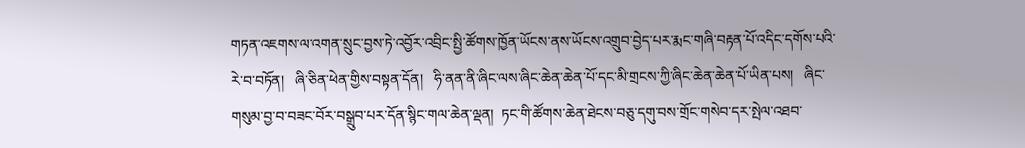གཏན་འཇགས་ལ་འགན་སྲུང་བྱས་ཏེ་འབྱོར་འབྲིང་སྤྱི་ཚོགས་ཁྱོན་ཡོངས་ནས་ཡོངས་འགྲུབ་བྱེད་པར་རྨང་གཞི་བརྟན་པོ་འདིང་དགོས་པའི་རེ་བ་བཏོན།   ཞི་ཅིན་ཕེན་གྱིས་བསྟན་དོན།   ཧི་ནན་ནི་ཞིང་ལས་ཞིང་ཆེན་ཆེན་པོ་དང་མི་གྲངས་ཀྱི་ཞིང་ཆེན་ཆེན་པོ་ཡིན་པས།   ཞིང་གསུམ་བྱ་བ་བཟང་བོར་བསྒྲུབ་པར་དོན་སྙིང་གལ་ཆེན་ལྡན།  ཏང་གི་ཚོགས་ཆེན་ཐེངས་བཅུ་དགུ་བས་གྲོང་གསེབ་དར་སྤེལ་འཐབ་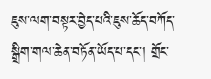ཇུས་ལག་བསྟར་བྱེད་པའི་ཇུས་ཆོད་བཀོད་སྒྲིག་གལ་ཆེན་བཏོན་ཡོད་པ་དང་། གྲོང་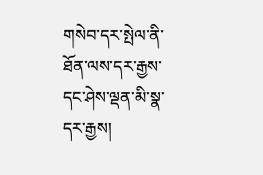གསེབ་དར་སྤེལ་ནི་ཐོན་ལས་དར་རྒྱས་དང་ཤེས་ལྡན་མི་སྣ་དར་རྒྱས།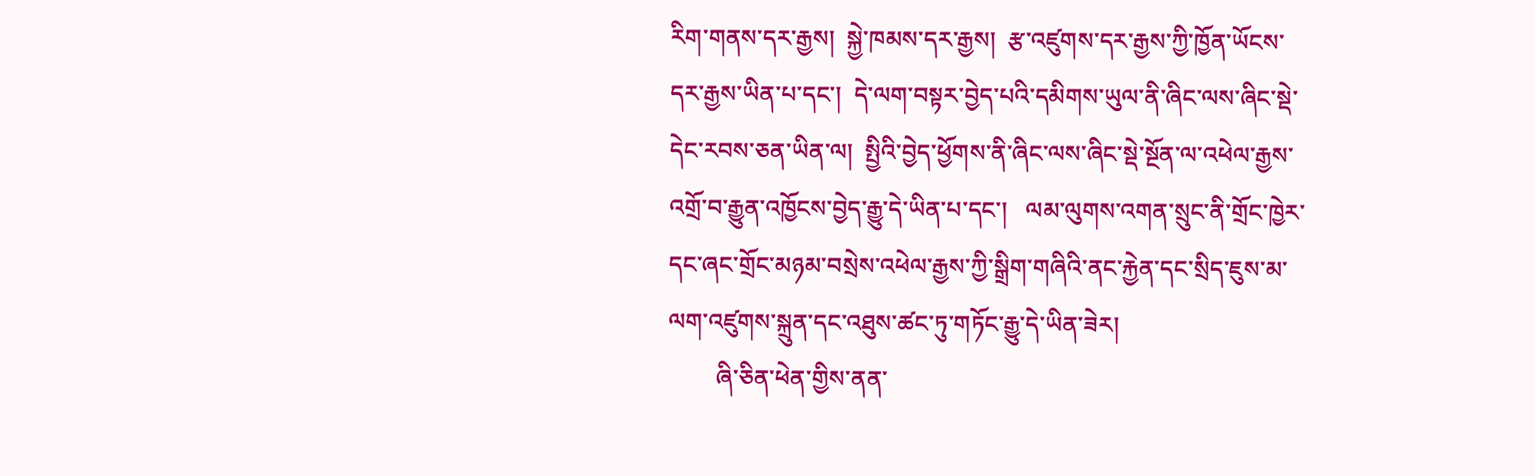རིག་གནས་དར་རྒྱས།  སྐྱེ་ཁམས་དར་རྒྱས།  རྩ་འཛུགས་དར་རྒྱས་ཀྱི་ཁྱོན་ཡོངས་དར་རྒྱས་ཡིན་པ་དང་།  དེ་ལག་བསྟར་བྱེད་པའི་དམིགས་ཡུལ་ནི་ཞིང་ལས་ཞིང་སྡེ་དེང་རབས་ཅན་ཡིན་ལ།  སྤྱིའི་བྱེད་ཕྱོགས་ནི་ཞིང་ལས་ཞིང་སྡེ་སྔོན་ལ་འཕེལ་རྒྱས་འགྲོ་བ་རྒྱུན་འཁྱོངས་བྱེད་རྒྱུ་དེ་ཡིན་པ་དང་།   ལམ་ལུགས་འགན་སྲུང་ནི་གྲོང་ཁྱེར་དང་ཞང་གྲོང་མཉམ་བསྲེས་འཕེལ་རྒྱས་ཀྱི་སྒྲིག་གཞིའི་ནང་རྐྱེན་དང་སྲིད་ཇུས་མ་ལག་འཛུགས་སྐྲུན་དང་འཐུས་ཚང་ཏུ་གཏོང་རྒྱུ་དེ་ཡིན་ཟེར།
        ཞི་ཅིན་ཕེན་གྱིས་ནན་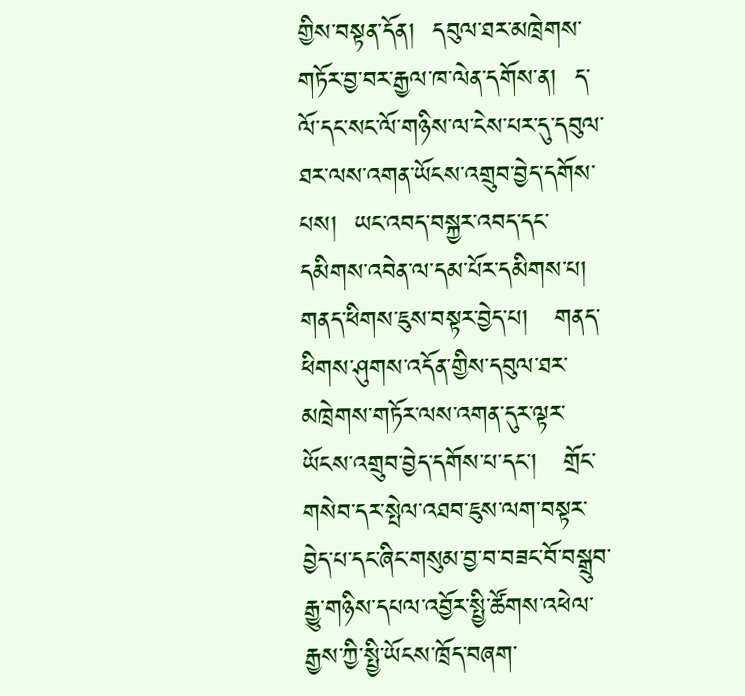གྱིས་བསྟན་དོན།  དབུལ་ཐར་མཁྲེགས་གཏོར་བྱ་བར་རྒྱལ་ཁ་ལེན་དགོས་ན།  ད་ལོ་དང་སང་ལོ་གཉིས་ལ་ངེས་པར་དུ་དབུལ་ཐར་ལས་འགན་ཡོངས་འགྲུབ་བྱེད་དགོས་པས།  ཡང་འབད་བསྐྱར་འབད་དང་དམིགས་འབེན་ལ་དམ་པོར་དམིགས་པ།  གནད་ཕིགས་ཇུས་བསྟར་བྱེད་པ།   གནད་ཕིགས་ཤུགས་འདོན་གྱིས་དབུལ་ཐར་མཁྲེགས་གཏོར་ལས་འགན་དུར་ལྟར་ཡོངས་འགྲུབ་བྱེད་དགོས་པ་དང་།   གྲོང་གསེབ་དར་སྤེལ་འཐབ་ཇུས་ལག་བསྟར་བྱེད་པ་དང་ཞིང་གསུམ་བྱ་བ་བཟང་བོ་བསྒྲུབ་རྒྱུ་གཉིས་དཔལ་འབྱོར་སྤྱི་ཚོགས་འཕེལ་རྒྱས་ཀྱི་སྤྱི་ཡོངས་ཁྲོད་བཞག་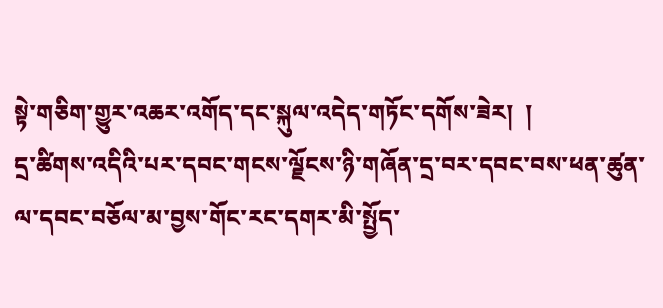སྟེ་གཅིག་གྱུར་འཆར་འགོད་དང་སྐུལ་འདེད་གཏོང་དགོས་ཟེར།  །
དྲ་ཚིགས་འདིའི་པར་དབང་གངས་ལྗོངས་ཉི་གཞོན་དྲ་བར་དབང་བས་ཕན་ཚུན་ལ་དབང་བཅོལ་མ་བྱས་གོང་རང་དགར་མི་སྤྱོད་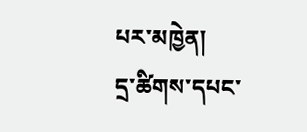པར་མཁྱེན།
དྲ་ཚིགས་དཔང་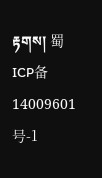རྟགས། 蜀ICP备14009601号-1